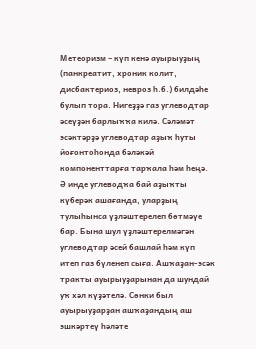Метеоризм – күп кенә ауырыуҙың (панкреатит, хроник колит, дисбактериоз, невроз һ.б.) билдәһе булып тора. Нигеҙҙә газ углеводтар әсеүҙән барлыҡҡа килә. Сәләмәт эсәктәрҙә углеводтар аҙыҡ һуты йоғонтоһонда бәләкәй компоненттарға тарҡала һәм һеңә. Ә инде углеводҡа бай аҙыҡты күберәк ашағанда, уларҙың тулыһынса үҙләштерелеп бөтмәүе бар. Бына шул үҙләштерелмәгән углеводтар әсей башлай һәм күп итеп газ бүленеп сыға. Ашҡаҙан-эсәк тракты ауырыуҙарынан да шундай уҡ хәл күҙәтелә. Сөнки был ауырыуҙарҙан ашҡаҙандың аш эшкәртеү һәләте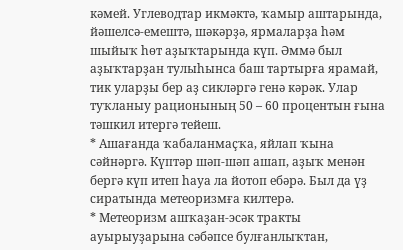кәмей. Углеводтар икмәктә, ҡамыр аштарында, йәшелсә-емештә, шәкәрҙә, ярмаларҙа һәм шыйыҡ һөт аҙыҡтарында күп. Әммә был аҙыҡтарҙан тулыһынса баш тартырға ярамай, тик уларҙы бер аҙ сикләргә генә кәрәк. Улар туҡланыу рационының 50 – 60 процентын ғына тәшкил итергә тейеш.
* Ашағанда ҡабаланмаҫҡа, яйлап ҡына сәйнәргә. Күптәр шәп-шәп ашап, аҙыҡ менән бергә күп итеп һауа ла йотоп ебәрә. Был да үҙ сиратында метеоризмға килтерә.
* Метеоризм ашҡаҙан-эсәк тракты ауырыуҙарына сәбәпсе булғанлыҡтан,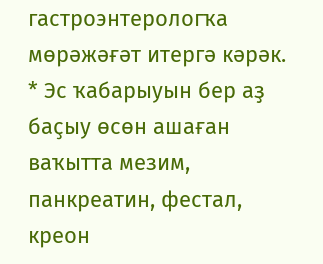гастроэнтерологҡа мөрәжәғәт итергә кәрәк.
* Эс ҡабарыуын бер аҙ баҫыу өсөн ашаған ваҡытта мезим, панкреатин, фестал, креон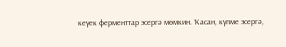кеүек ферменттар эсергә мөмкин. Ҡасан, күпме эсергә,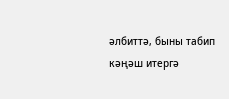әлбиттә, быны табип кәңәш итергә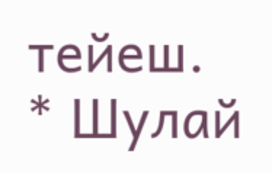тейеш.
* Шулай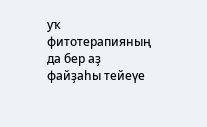уҡ фитотерапияның да бер аҙ файҙаһы тейеүе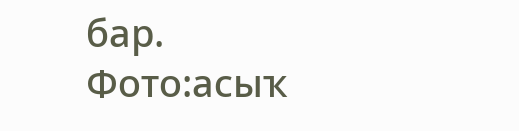бар.
Фото:асыҡ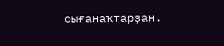сығанаҡтарҙан.